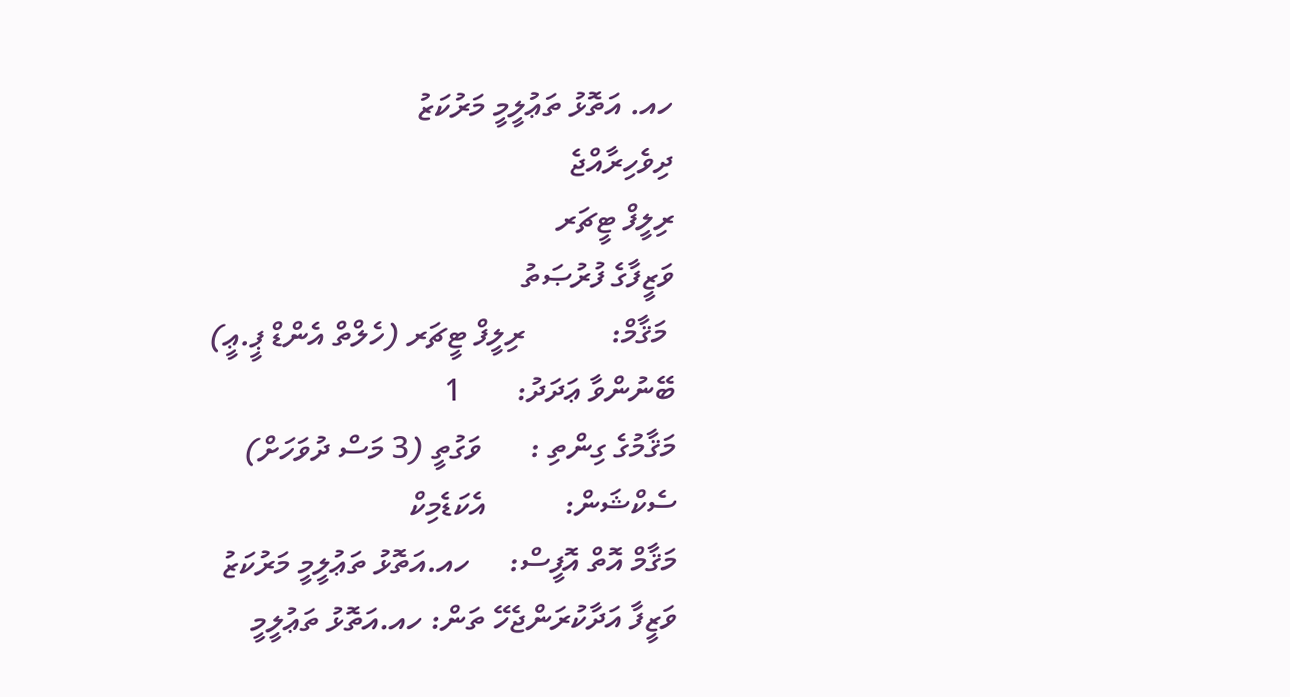ހއ. އަތޮޅު ތަޢުލީމީ މަރުކަޒު
ދިވެހިރާއްޖެ
ރިލީފް ޓީޗަރ
ވަޒީފާގެ ފުރުޞަތު
 މަޤާމް:           ރިލީފް ޓީޗަރ (ހެލްތް އެންޑް ޕީ.ޢީ)
ބޭނުންވާ ޢަދަދު:       1
މަޤާމުގެ ގިންތި :      ވަގުތީ (3 މަސް ދުވަހަށް)
ސެކްޝަން:          އެކަޑެމިކް
މަޤާމް އޮތް އޮފީސް:     ހއ.އަތޮޅު ތަޢުލީމީ މަރުކަޒު
ވަޒީފާ އަދާކުރަންޖެހޭ ތަން: ހއ.އަތޮޅު ތަޢުލީމީ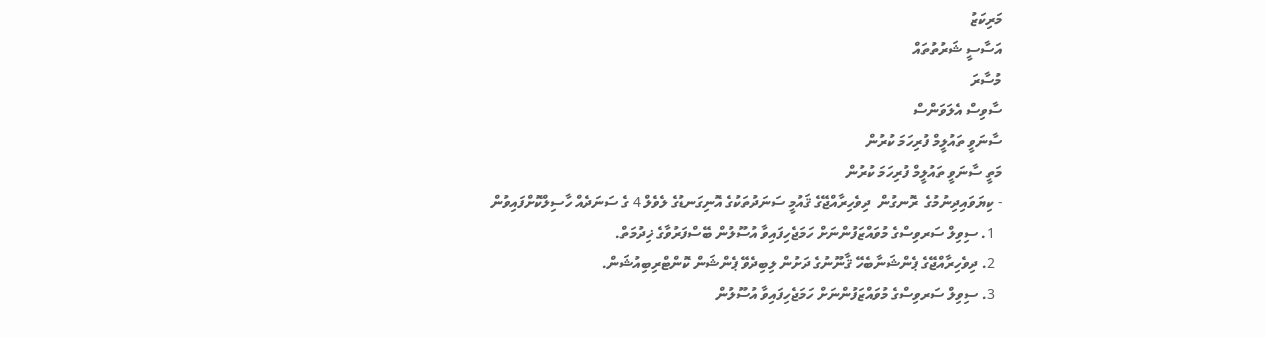މަރިކަޒު
އަސާސީ ޝަރުތުތައް
މުސާރަ
ސާވިސް އެލަވަންސް
ސާނަވީ ތައުލީމް ފުރިހަމަ ކުރުން
މަތީ ސާނަވީ ތައުލީމް ފުރިހަމަ ކުރުން
- ކިޔަވައިދިނުމުގެ  ރޮނގުން  ދިވެހިރާއްޖޭގެ ޤައުމީ ސަނަދުތަކުގެ އޮނިގަނޑުގެ ލެވެލް 4 ގެ ސަނަދެއް ހާސިލްކޮށްފައިވުން
  1. ސިވިލް ސަރވިސްގެ މުވައްޒަފުންނަށް ހަމަޖެހިފައިވާ އުސޫލުން ބޭސްފަރުވާގެ ޚިދުމަތް.
  2. ދިވެހިރާއްޖޭގެ ޕެންޝަނާބެހޭ ޤާނޫނުގެ ދަށުން ލިބިދެވޭ ޕެންޝަން ކޮންޓްރިބިއުޝަން.
  3. ސިވިލް ސަރވިސްގެ މުވައްޒަފުންނަށް ހަމަޖެހިފައިވާ އުސޫލުން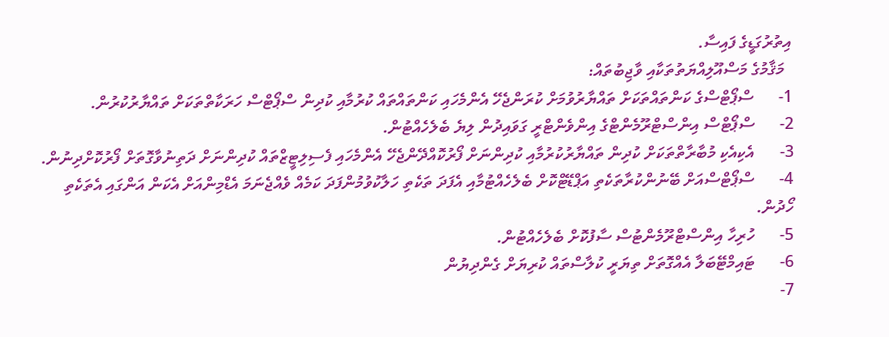އިތުރުގަޑީގެ ފައިސާ.
  މަޤާމުގެ މަސްއޫލިއްޔަތުތަކާއި ވާޖިބުތައް:
1-      ސްޕޯޓްސްގެ ކަންތައްތަކަށް ތައްޔާރުވުމަށް ކުރަންޖެހޭ އެންމެހައި ކަންތައްތައް ކުރުމާއި ކުދިން ސްޕޯޓްސް ހަރަކާތްތަކަށް ތައްޔާރުކުރުން.
2-      ސްޕޯޓްސް އިންސްޓްރޫމެންޓްގެ އިންވެންޓްރީ ގަވައިދުން ލިޔެ ބެލެހެއްޓުން.
3-      އެކިއެކި މުބާރާތްތަކަށް ކުދިން ތައްޔާރުކުރުމާއި ކުދިންނަށް ފޯރުކޮއްދޭންޖެހޭ އެންމެހައި ފެސިލިޓީޒްތައް ކުދިންނަށް ދަތިނުވާގޮތަށް ފޯރުކޮށްދިނުން.
4-      ސްޕޯޓްސްއަށް ބޭނުންކުރާތަކެތި އަޕްޑޭޓްކޮށް ބެލެހެއްޓުމާއި އެފަދަ ތަކެތި ހަލާކުވުމުންފަދަ ކަމެއް ވެއްޖެނަމަ އެޑްމިންއަށް އެކަން އަންގައި އެތަކެތި ހޯދުން.
5-      ހުރިހާ އިންސްޓްރޫމެންޓުސް ސާފުކޮށް ބެލެހެއްޓުން.
6-      ޓައިމްޓޭބަލާ އެއްގޮތަށް ތިޔަރީ ކުލާސްތައް ކުރިޔަށް ގެންދިޔުން
7-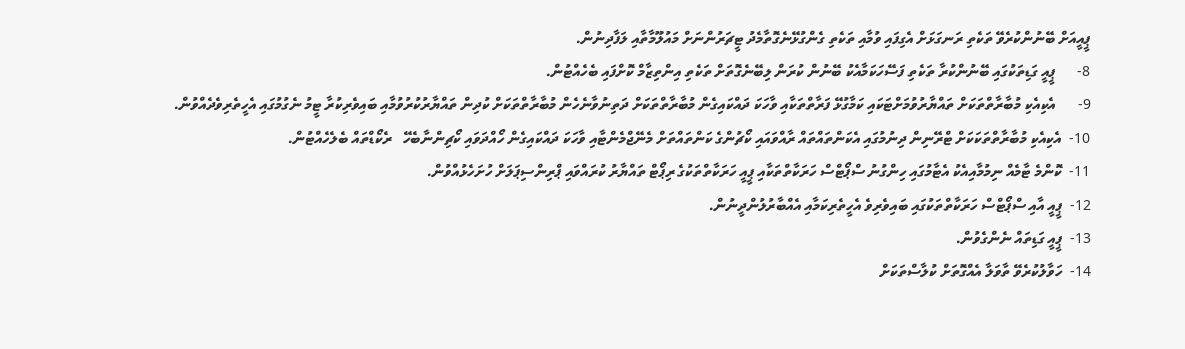ޕީއީއަށް ބޭނުންކުރެވޭ ތަކެތި ރަނގަޅަށް އެގިފައި ވުމާއި ތަކެތި ގެންގުޅޭނެގޮތާމެދު ޓީޗަރުންނަށް މައުލޫމާތާއި ލަފާދިނުން.
8-      ޕީއީ ގަޑިތަކުގައި ބޭނުންކުރާ ތަކެތި ފަސޭހަކަމާއެކު ބޭނުން ކުރަން ލިބޭނެގޮތަށް ތަކެތި އިންތިޒާމް ކޮށްފައި ބެހެއްޓުން.
9-      އެކިއެކި މުބާރާތްތަކަށް ތައްޔާރުވުމަށްޓަކައި ކަމާގުޅޭ ފަރާތްތަކާއި ވާހަކަ ދައްކައިގެން މުބާރާތްތަކަށް ދަތިނުވާނެހެން މުބާރާތްތަކަށް ކުދިން ތައްޔާރުކުރުވުމާއި ބައިވެރިކުރާ ޓީމު ނެގުމުގައި އެހީތެރިވެދެއްވުން.
10-  އެކިއެކި މުބާރާތްތަކަކަށް ޓްރޭނިން ދިނުމުގައި އެކަންތައްތައް ރާއްވައައި ކޯޗުންގެ ކަންތައްތަށް މެނޭޖްމެންޓާއި ވާހަކަ ދައްކައިގެން ހޯއްދަވައި ކޯޗިންނާބެހޭ   ރެކޯޑްތައް ބެލެހެއްޓުން.
11-  ކޮންމެ ޓާމެއް ނިމުމާއިއެކު އެޓާމުގައި ހިންގުނު ސްޕޯޓްސް ހަރަކާތްތަކާއި ޕީއީ ހަރަކާތްތަކުގެ ރިޕޯޓް ތައްޔާރު ކުރައްވައި ޕްރިންސިޕަލަށް ހުށަހެޅުއްވުން.
12-  ޕީއީ އާއި ސްޕޯޓްސް ހަރަކާތްތަކުގައި ބައިވެރިވެ އެހީތެރިކަމާއި އެއްބާރުލުންދީނުން.
13-  ޕީއީ ގަޑިތައް ނެންގެވުން.
14-  ހަވާލުކުރެވޭ ތާވަލާ އެއްގޮތަށް ކުލާސްތަކަށް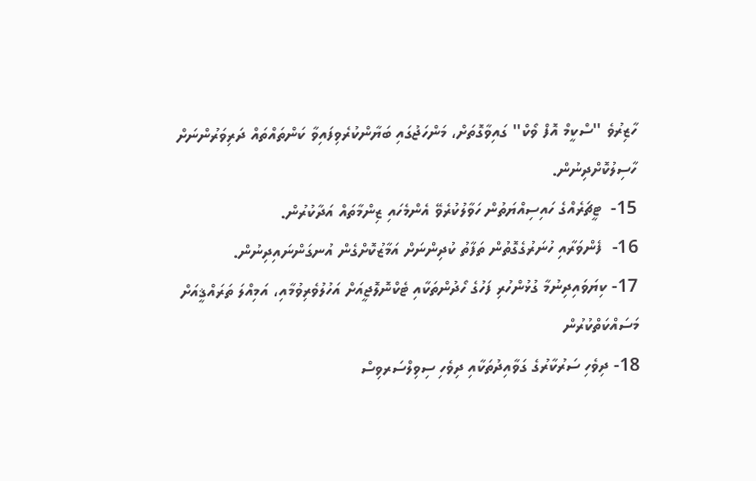ހާޒިރުވެ ''ސްކީމް އޮފް ވޯކް'' ގައިވާގޮތަށް، މަންހަޖުގައި ބަޔާންކުރެވިފައިވާ ކަންތައްތައް ދަރިވަރުންނަށް ހާސިލުކޮށްދިނުން.
15-  ޓީޗަރެއްގެ ހައިސިއްޔަތުން ހަވާލުކުރެވޭ އެންމެހައި ޒިންމާތައް އަދާކުރުން.
16-  ފެންވަރާއި ހުނަރުގެގޮތުން ތަފާތު ކުދިންނަށް އަމާޒުކޮށްގެން އުނގަންނައިދިނުން.
17- ކިޔަވައިދިނުމާ ގުޅުންހުރި ފަހުގެ ހޯދުންތަކާއި ޓެކްނޮލޮޖީއަށް އަހުލުވެރިވުމާއި، އަމިއްލަ ތަރައްޤީއަށް މަސައްކަތްކުރުން
18- ދިވެހި ސަރުކާރުގެ ގަވާއިދުތަކާއި ދިވެހި ސިވިލްސަރވިސް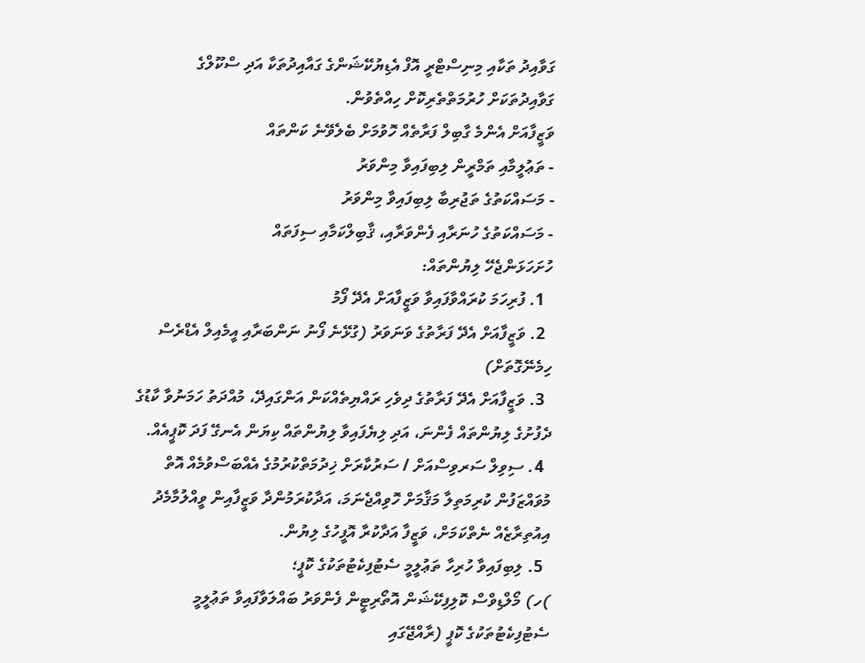ގަވާއިދު ތަކާއި މިނިސްޓްރީ އޮފް އެޑިޔުކޭޝަންގެ ގައާއިދުތަކާ އަދި ސްކޫލްގެ ގަވާއިދުތަކަށް ހުރުމަތްތެރިކޮށް ހިއްތެވުން.
ވަޒީފާއަށް އެންމެ ގާބިލް ފަރާތެއް ހޮވުމަށް ބެލެވޭނެ ކަންތައް
- ތަޢުލީމާއި ތަމްރީން ލިބިފައިވާ މިންވަރު
- މަސައްކަތުގެ ތަޖުރިބާ ލިބިފައިވާ މިންވަރު
- މަސައްކަތުގެ ހުނަރާއި ފެންވަރާއި، ޤާބިލްކަމާއި ސިފަތައް
ހުށަހަޅަންޖެހޭ ލިޔުންތައް:
  1. ފުރިހަމަ ކުރައްވާފައިވާ ވަޒީފާއަށް އެދޭ ފޯމު
  2. ވަޒީފާއަށް އެދޭ ފަރާތުގެ ވަނަވަރު (ގުޅޭނެ ފޯނު ނަންބަރާއި އީމެއިލް އެޑްރެސް ހިމެނޭގޮތަށް)
  3. ވަޒީފާއަށް އެދޭ ފަރާތުގެ ދިވެހި ރައްޔިތެއްކަން އަންގައިދޭ، މުއްދަތު ހަމަނުވާ ކާޑުގެ ދެފުށުގެ ލިޔުންތައް ފެންނަ، އަދި ލިޔެފައިވާ ލިޔުންތައް ކިޔަން އެނގޭ ފަދަ ކޮޕީއެއް.
  4. ސިވިލް ސަރވިސްއަށް / ސަރުކާރަށް ޚިދުމަތްކުރުމުގެ އެއްބަސްވުމެއް އޮތް މުވައްޒަފުން ކުރިމަތިލާ މަޤާމަށް ހޮވިއްޖެނަމަ، އަދާކުރަމުންދާ ވަޒީފާއިން ވީއްލުމާމެދު އިއުތިރާޒެއް ނެތްކަމަށް، ވަޒީފާ އަދާކުރާ އޮފީހުގެ ލިޔުން.
  5. ލިބިފައިވާ ހުރިހާ ތަޢުލީމީ ސެޓުފިކެޓުތަކުގެ ކޮޕީ؛
)ހ) މޯލްޑިވްސް ކޮލިފިކޭޝަން އޮތޯރިޓީން ފެންވަރު ބައްލަވާފައިވާ ތަޢުލީމީ ސެޓުފިކެޓުތަކުގެ ކޮޕީ (ރާއްޖޭގައި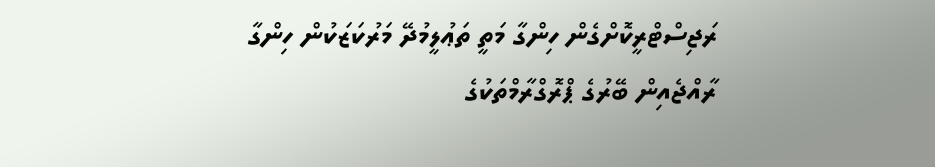ރަޖިސްޓްރީކޮށްގެން ހިންގާ މަތީ ތަޢުލީމުދޭ މަރުކަޒަކުން ހިންގާ ރާއްޖެއިން ބޭރުގެ ޕްރޮގްރާމްތަކުގެ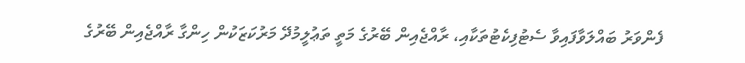ފެންވަރު ބައްލަވާފައިވާ ސެޓުފިކެޓުތަކާއި، ރާއްޖެއިން ބޭރުގެ މަތީ ތަޢުލީމުދޭ މަރުކަޒަކުން ހިންގާ ރާއްޖެއިން ބޭރުގެ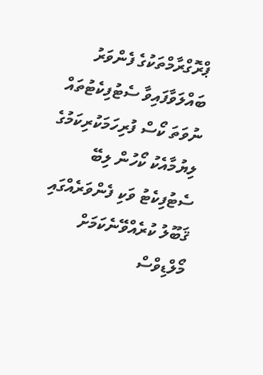ޕްރޮގްރާމްތަކުގެ ފެންވަރު ބައްލަވާފައިވާ ސެޓުފިކެޓުތައް ނުވަތަ ކޯސް ފުރިހަމަކުރިކަމުގެ ލިޔުމާއެކު ކޯހުން ލިބޭ ސެޓުފިކެޓު ވަކި ފެންވަރެއްގައި ޤަބޫލު ކުރެއްވޭނެކަމަށް މޯލްޑިވްސް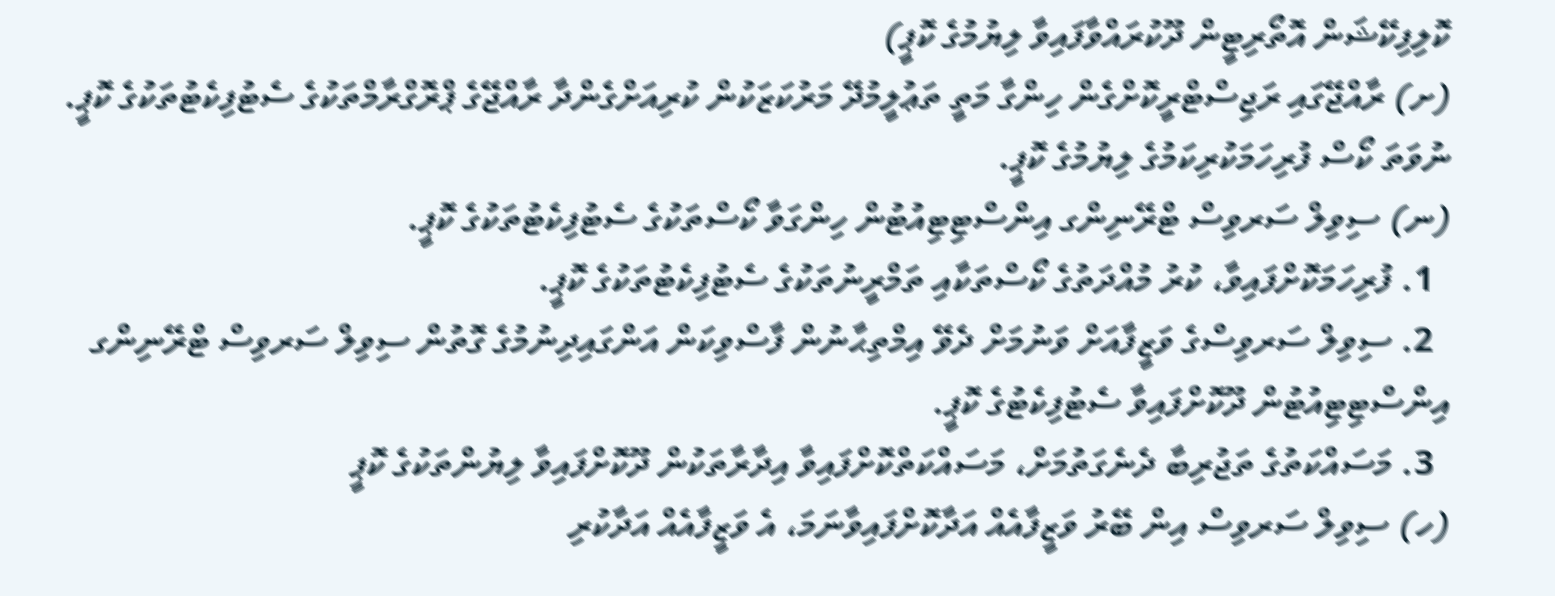ކޮލިފިކޭޝަން އޮތޯރިޓީން ދޫކުރައްވާފައިވާ ލިޔުމުގެ ކޮޕީ)
(ށ) ރާއްޖޭގައި ރަޖިސްޓްރީކޮށްގެން ހިންގާ މަތީ ތަޢުލީމުދޭ މަރުކަޒަކުން ކުރިއަށްގެންދާ ރާއްޖޭގެ ޕްރޮގްރާމްތަކުގެ ސެޓުފިކެޓުތަކުގެ ކޮޕީ.  ނުވަތަ ކޯސް ފުރިހަމަކުރިކަމުގެ ލިޔުމުގެ ކޮޕީ.
(ނ) ސިވިލް ސަރވިސް ޓްރޭނިންގ އިންސްޓިޓިއުޓުން ހިންގަވާ ކޯސްތަކުގެ ސެޓުފިކެޓުތަކުގެ ކޮޕީ.
  1. ފުރިހަމަކޮށްފައިވާ، ކުރު މުއްދަތުގެ ކޯސްތަކާއި ތަމްރީނުތަކުގެ ސެޓުފިކެޓުތަކުގެ ކޮޕީ.
  2. ސިވިލް ސަރވިސްގެ ވަޒީފާއަށް ވަނުމަށް ދެވޭ އިމްތިޙާނުން ފާސްވިކަން އަންގައިދިނުމުގެ ގޮތުން ސިވިލް ސަރވިސް ޓްރޭނިންގ އިންސްޓިޓިއުޓުން ދޫކޮށްފައިވާ ސެޓުފިކެޓުގެ ކޮޕީ.
  3. މަސައްކަތުގެ ތަޖުރިބާ ދެނެގަތުމަށް، މަސައްކަތްކޮށްފައިވާ އިދާރާތަކުން ދޫކޮށްފައިވާ ލިޔުންތަކުގެ ކޮޕީ
(ހ) ސިވިލް ސަރވިސް އިން ބޭރު ވަޒީފާއެއް އަދާކޮށްފައިވާނަމަ، އެ ވަޒީފާއެއް އަދާކުރި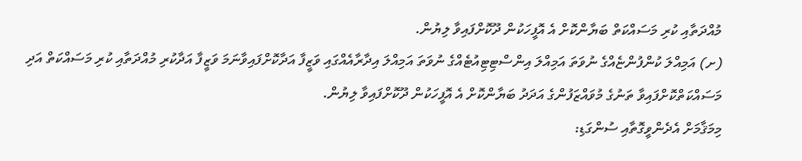މުއްދަތާއި ކުރި މަސައްކަތް ބަޔާންކޮށް އެ އޮފީހަކުން ދޫކޮށްފައިވާ ލިޔުން.
(ށ) އަމިއްލަ ކުންފުންޏެއްގެ ނުވަތަ އަމިއްލަ އިންސްޓިޓިއުޓެއްގެ ނުވަތަ އަމިއްލަ އިދާރާއެއްގައި ވަޒީފާ އަދާކޮށްފައިވާނަމަ ވަޒީފާ އަދާކުރި މުއްދަތާއި ކުރި މަސައްކަތް އަދި މަސައްކަތްކޮށްފައިވާ ތަނުގެ މުވައްޒަފުންގެ އަދަދު ބަޔާންކޮށް އެ އޮފީހަކުން ދޫކޮށްފައިވާ ލިޔުން.
މިމަޤާމަށް އެދެންވީގޮތާއި ސުންގަޑި: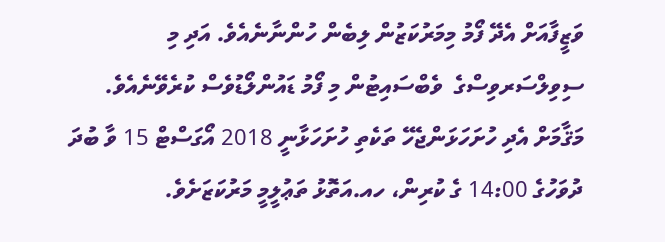ވަޒީފާއަށް އެދޭ ފޯމު މިމަރުކަޒުން ލިބެން ހުންނާނެއެވެ. އަދި މި ސިވިލްސަރވިސްގެ  ވެބްސައިޓުން މި ފޯމު ޑައުންލޯޑުވެސް ކުރެވޭނެއެވެ. މަޤާމަށް އެދި ހުށަހަޅަންޖެހޭ ތަކެތި ހުށަހަޅާނީ 2018 އޯގަސްޓް 15 ވާ ބުދަ ދުވަހުގެ 14:00 ގެ ކުރިން، ހއ.އަތޮޅު ތަޢުލީމީ މަރުކަޒަށެވެ.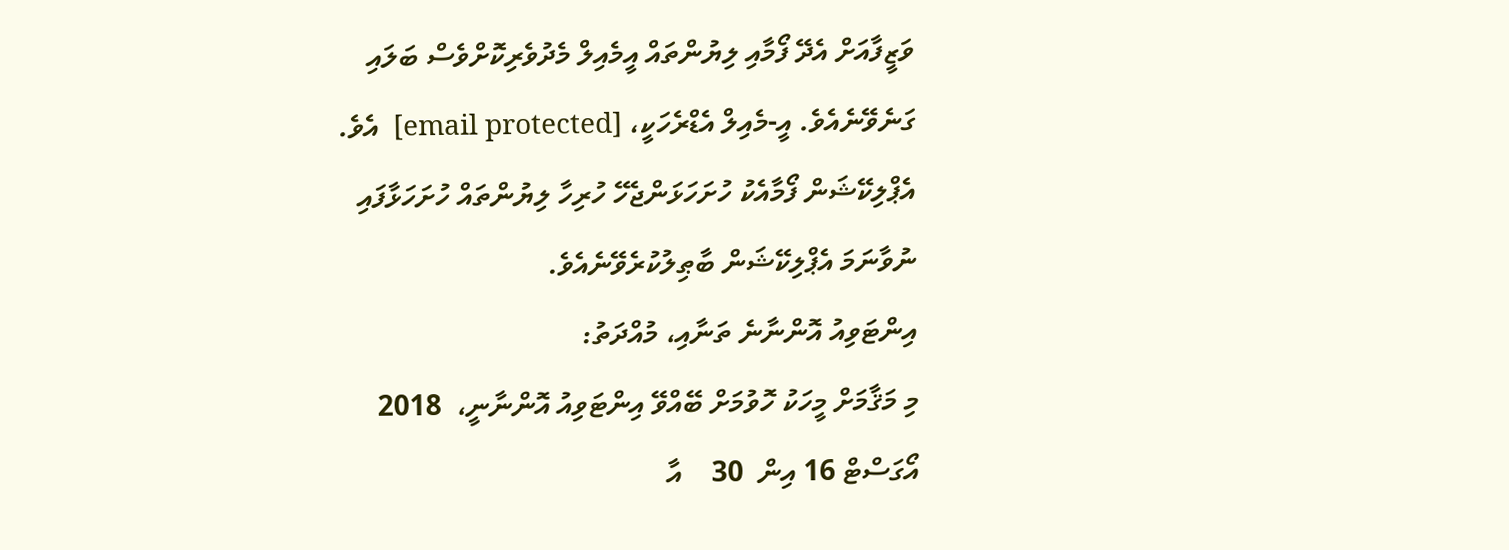ވަޒީފާއަށް އެދޭ ފޯމާއި ލިޔުންތައް އީމެއިލް މެދުވެރިކޮށްވެސް ބަލައި ގަނެވޭނެއެވެ. އީ-މެއިލް އެޑްރެހަކީ، [email protected]  އެވެ. އެޕްލިކޭޝަން ފޯމާއެކު ހުށަހަޅަންޖެހޭ ހުރިހާ ލިޔުންތައް ހުށަހަޅާފައި ނުވާނަމަ އެޕްލިކޭޝަން ބާޠިލުކުރެވޭނެއެވެ.
އިންޓަވިއު އޮންނާނެ ތަނާއި، މުއްދަތު:
މި މަޤާމަށް މީހަކު ހޮވުމަށް ބޭއްވޭ އިންޓަވިއު އޮންނާނީ،  2018 އޯގަސްޓް 16 އިން  30    އާ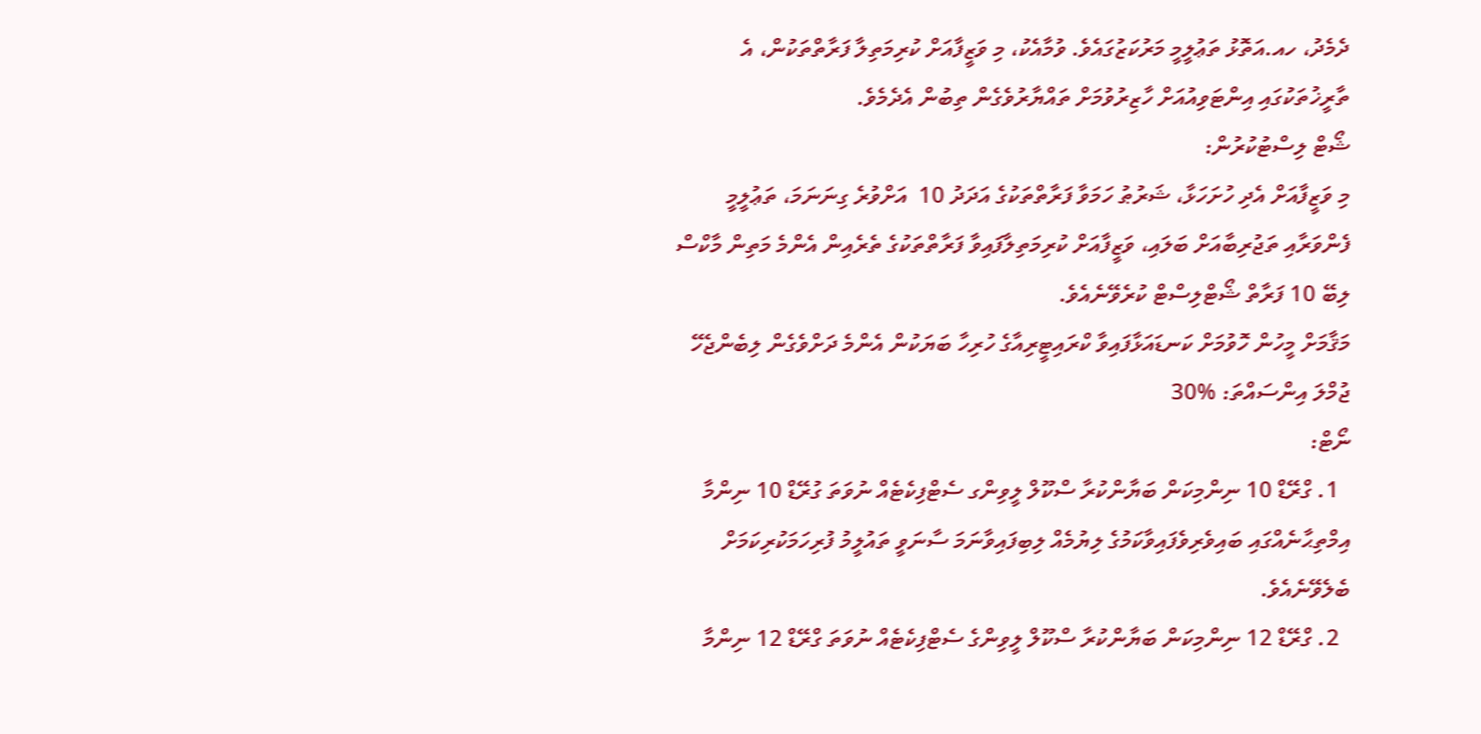ދެމެދު، ހއ.އަތޮޅު ތަޢުލީމީ މަރުކަޒުގައެވެ. ވުމާއެކު، މި ވަޒީފާއަށް ކުރިމަތިލާ ފަރާތްތަކުން، އެ ތާރީޚުތަކުގައި އިންޓަވިއުއަށް ހާޒިރުވުމަށް ތައްޔާރުވެގެން ތިބުން އެދެމެވެ.
ޝޯޓް ލިސްޓުކުރުން:
މި ވަޒީފާއަށް އެދި ހުށަހަޅާ، ޝަރުޠު ހަމަވާ ފަރާތްތަކުގެ އަދަދު 10  އަށްވުރެ ގިނަނަމަ، ތަޢުލީމީ ފެންވަރާއި ތަޖުރިބާއަށް ބަލައި، ވަޒީފާއަށް ކުރިމަތިލާފައިވާ ފަރާތްތަކުގެ ތެރެއިން އެންމެ މަތިން މާކްސް ލިބޭ 10 ފަރާތް ޝޯޓްލިސްޓް ކުރެވޭނެއެވެ.
މަޤާމަށް މީހުން ހޮވުމަށް ކަނޑައަޅާފައިވާ ކްރައިޓީރިއާގެ ހުރިހާ ބަޔަކުން އެންމެ ދަށްވެގެން ލިބެންޖެހޭ ޖުމްލަ އިންސައްތަ: %30
ނޯޓް:
  1. ގްރޭޑް 10 ނިންމިކަން ބަޔާންކުރާ ސްކޫލް ލީވިންގ ސެޓްފިކެޓެއް ނުވަތަ ގުރޭޑް 10 ނިންމާ އިމްތިޙާނެއްގައި ބައިވެރިވެފައިވާކަމުގެ ލިޔުމެއް ލިބިފައިވާނަމަ ސާނަވީ ތައުލީމު ފުރިހަމަކުރިކަމަށް ބެލެވޭނެއެވެ.
  2. ގްރޭޑް 12 ނިންމިކަން ބަޔާންކުރާ ސްކޫލް ލީވިންގެ ސެޓްފިކެޓެއް ނުވަތަ ގްރޭޑް 12 ނިންމާ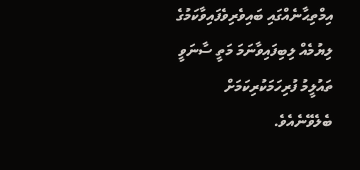އިމްތިޙާނެއްގައި ބައިވެރިވެފައިވާކަމުގެ ލިޔުމެއް ލިބިފައިވާނަމަ މަތީ ސާނަވީ ތައުލީމު ފުރިހަމަކުރިކަމަށް ބެލެވޭނެއެވެ.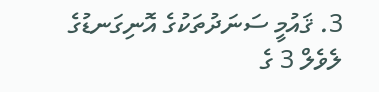3. ޤައުމީ ސަނަދުތަކުގެ އޮނިގަނޑުގެ ލެވެލް 3 ގެ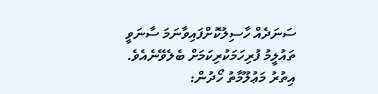ސަނަދެއް ހާސިލުކޮށްފައިވާނަމަ ސާނަވީ ތައުލީމު ފުރިހަމަކުރިކަމަށް ބެލެވޭނެއެވެ.
އިތުރު މަޢުލޫމާތު ހޯދުން: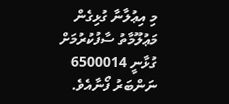މި އިޢުލާނާ ގުޅިގެން މަޢުލޫމާތު ސާފުކުރުމަށް ގުޅާނީ 6500014 ނަންބަރު ފޯނާއެވެ.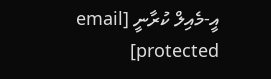އީ-މެއިލް ކުރާނީ [email protected]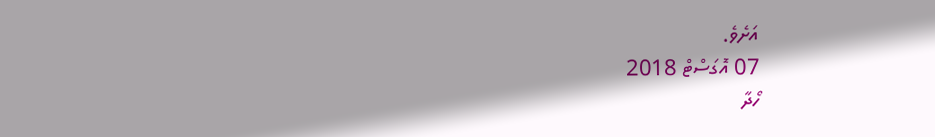އަށެވެ.
07 އޮގަސްޓް 2018
ހޯދާ